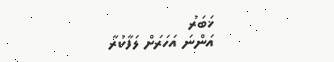ޚަބަރު
އަންނަ އަހަރަށް ލަފާކުރާ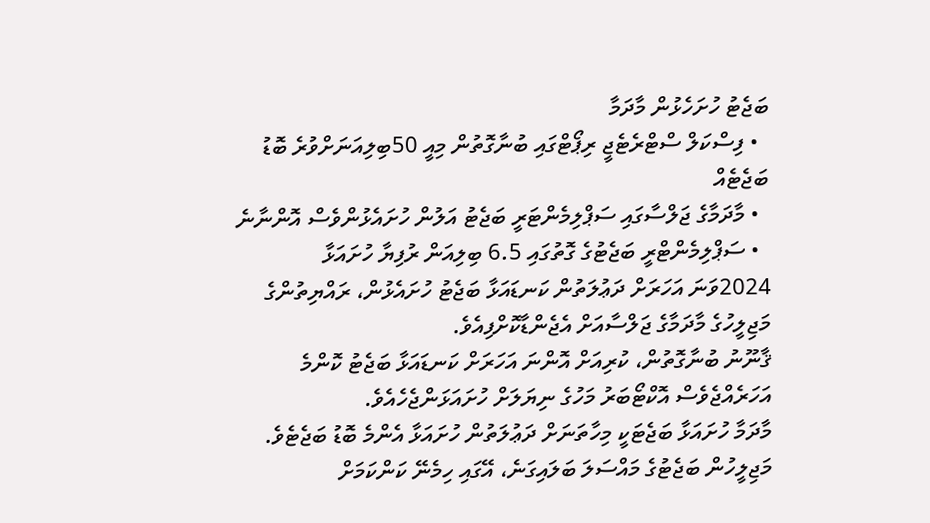ބަޖެޓު ހުށަހެޅުން މާދަމާ
  • ފިސްކަލް ސްޓްރެޓެޖީ ރިޕޯޓްގައި ބުނާގޮތުން މިއީ 50ބިލިއަނަށްވުރެ ބޮޑު ބަޖެޓެއް
  • މާދަމާގެ ޖަލްސާގައި ސަޕްލިމެންޓަރީ ބަޖެޓު އަލުން ހުށައެޅުންވެސް އޮންނާނެ
  • ސަޕްލިމެންޓްރީ ބަޖެޓުގެ ގޮތުގައި 6.5 ބިލިއަން ރުފިޔާ ހުށައަޅާ
2024ވަނަ އަހަރަށް ދަޢުލަތުން ކަނޑައަޅާ ބަޖެޓު ހުށައެޅުން، ރައްޔިތުންގެ މަޖިލީހުގެ މާދަމާގެ ޖަލްސާއަށް އެޖެންޑާކޮށްފިއެވެ.
ޤާނޫނު ބުނާގޮތުން، ކުރިއަށް އޮންނަ އަހަރަށް ކަނޑައަޅާ ބަޖެޓު ކޮންމެ އަހަރެއްޖެވެސް އޮކްޓޯބަރު މަހުގެ ނިޔަލަށް ހުށައަޅަންޖެހެއެވެ.
މާދަމާ ހުށައަޅާ ބަޖެޓަކީ މިހާތަނަށް ދަޢުލަތުން ހުށައަޅާ އެންމެ ބޮޑު ބަޖެޓެވެ. މަޖިލީހުން ބަޖެޓުގެ މައްސަލަ ބަލައިގަނެ، އޭގައި ހިމެނޭ ކަންކަމަށް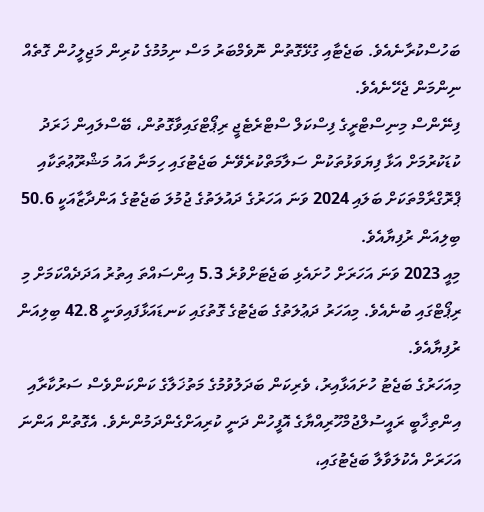ބަހުސްކުރާނެއެވެ. ބަޖެޓާއި ގުޅޭގޮތުން ނޮވެމްބަރު މަސް ނިމުމުގެ ކުރިން މަޖިލީހުން ގޮތެއް ނިންމަން ޖެހޭނެއެވެ.
ފިނޭންސް މިނިސްޓްރީގެ ފިސްކަލް ސްޓްރެޓެޖީ ރިޕޯޓްގައިވާގޮތުން، ބޭސްލައިން ޚަރަދު ކުޑަކުރުމަށް އަޅާ ފިޔަވަޅުތަކުން ސަލާމަތްކުރެވޭނެ ބަޖެޓުގައި ހިމަނާ އައު މަޝްރޫޢުތަކާއި ޕްރޮގްރާމްތަކަށް ބަލައި 2024 ވަނަ އަހަރުގެ ދައުލަތުގެ ޖުމުލަ ބަޖެޓުގެ އަންދާޒާއަކީ 50.6 ބިލިއަން ރުފިޔާއެވެ.
މިއީ 2023 ވަނަ އަހަރަށް ހުށައެޅި ބަޖެޓަށްވުރެ 5.3 އިންސައްތަ އިތުރު އަދަދެއްކަމަށް މި ރިޕޯޓްގައި ބުނެއެވެ. މިއަހަރު ދަޢުލަތުގެ ބަޖެޓުގެ ގޮތުގައި ކަނޑައަޅާފައިވަނީ 42.8 ބިލިއަން ރުފިޔާއެވެ.
މިއަހަރުގެ ބަޖެޓު ހުށައަޅާއިރު، ވެރިކަން ބަދަލުވުމުގެ މަތުޚަލާގެ ކަންކަންވެސް ސަރުކާރާއި އިންތިޚާބީ ރައީސުލްޖުމްހޫރިއްޔާގެ އޮފީހުން ދަނީ ކުރިއަށްގެންދަމުންނެވެ. އެގޮތުން އަންނަ އަހަރަށް އެކުލަވާލާ ބަޖެޓުގައި،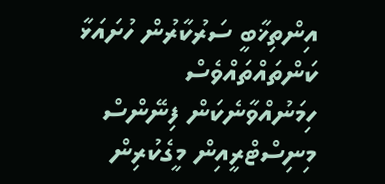އިންތިޚާބީ ސަރުކާރުން ހުށައަޅާ ކަންތައްތައްވެސް ހިމަނުއްވާނެކަން ފިނޭންސް މިނިސްޓްރީއިން މީގެކުރިން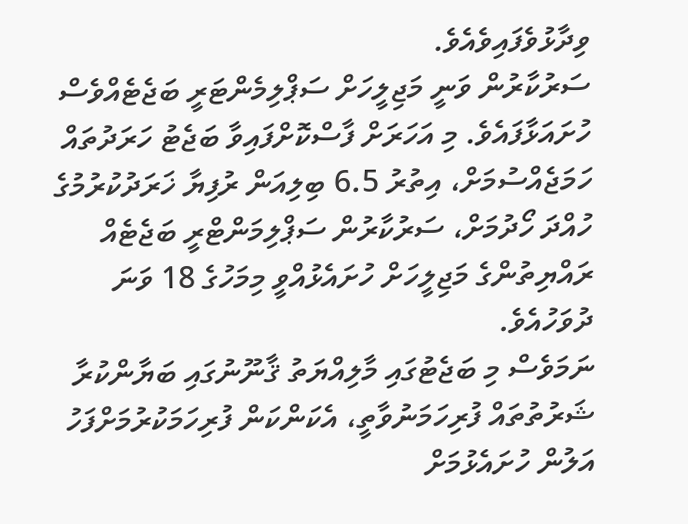ވިދާޅުވެފައިވެއެވެ.
ސަރުކާރުން ވަނީ މަޖިލީހަށް ސަޕްލިމެންޓަރީ ބަޖެޓެއްވެސް ހުށައަޅާފައެވެ. މި އަހަރަށް ފާސްކޮށްފައިވާ ބަޖެޓު ހަރަދުތައް ހަމަޖެއްސުމަށް، އިތުރު 6.5 ބިލިއަން ރުފިޔާ ޚަރަދުކުރުމުގެ ހުއްދަ ހޯދުމަށް، ސަރުކާރުން ސަޕްލިމަންޓްރީ ބަޖެޓެއް ރައްޔިތުންގެ މަޖިލީހަށް ހުށައެޅުއްވީ މިމަހުގެ 18 ވަނަ ދުވަހުއެވެ.
ނަމަވެސް މި ބަޖެޓުގައި މާލިއްޔަތު ޤާނޫނުގައި ބަޔާންކުރާ ޝަރުތުތައް ފުރިހަމަނުވާތީ، އެކަންކަން ފުރިހަމަކުރުމަށްފަހު އަލުން ހުށައެޅުމަށް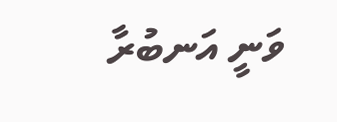ވަނީ އަނބުރާ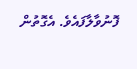ފޮނުވާލާފައެވެ. އެގޮތުން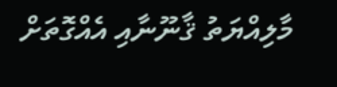މާލިއްޔަތު ޤާނޫނާއި އެއްގޮތަށް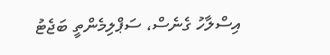އިސްލާހު ގެނެސް، ސަޕްލިމެންތީ ބަޖެޓު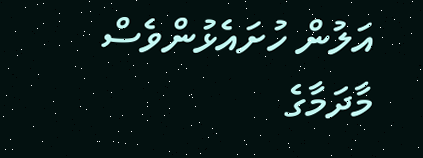އަލުން ހުށައެޅުންވެސް މާދަމާގެ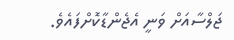ޖަލްސާއަށް ވަނީ އެޖެންޑާކޮށްފައެވެ.